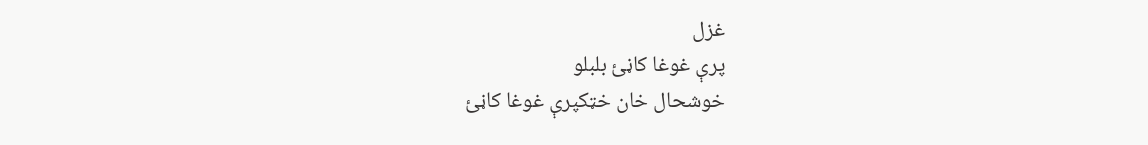غزل
پرې غوغا کاڼئ بلبلو
خوشحال خان خټکپرې غوغا کاڼئ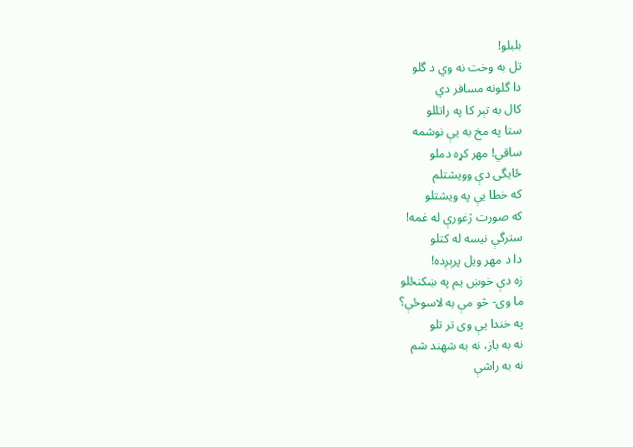بلبلو!
تل به وخت نه وي د گلو
دا گلونه مسافر دي
کال به تېر کا په راتللو
ستا په مخ به يې نوشمه
ساقي! مهر کړه دملو
ځايگی دې وويشتلم
که خطا يې په ويشتلو
که صورت ژغورې له غمه!
سترگې نيسه له کتلو
دا د مهر ويل پرېږده!
زه دې خوښ يم په ښکنځلو
ما وی- څو مې به لاسوځې؟
په خندا يې وی تر تلو
نه به باز، نه به شهند شم
نه به راشې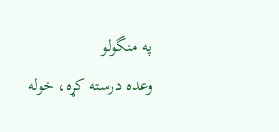په منگولو
وعده درسته کړه، خوله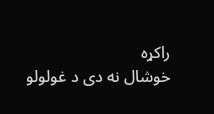راکړه
خوشال نه دی د غولولو